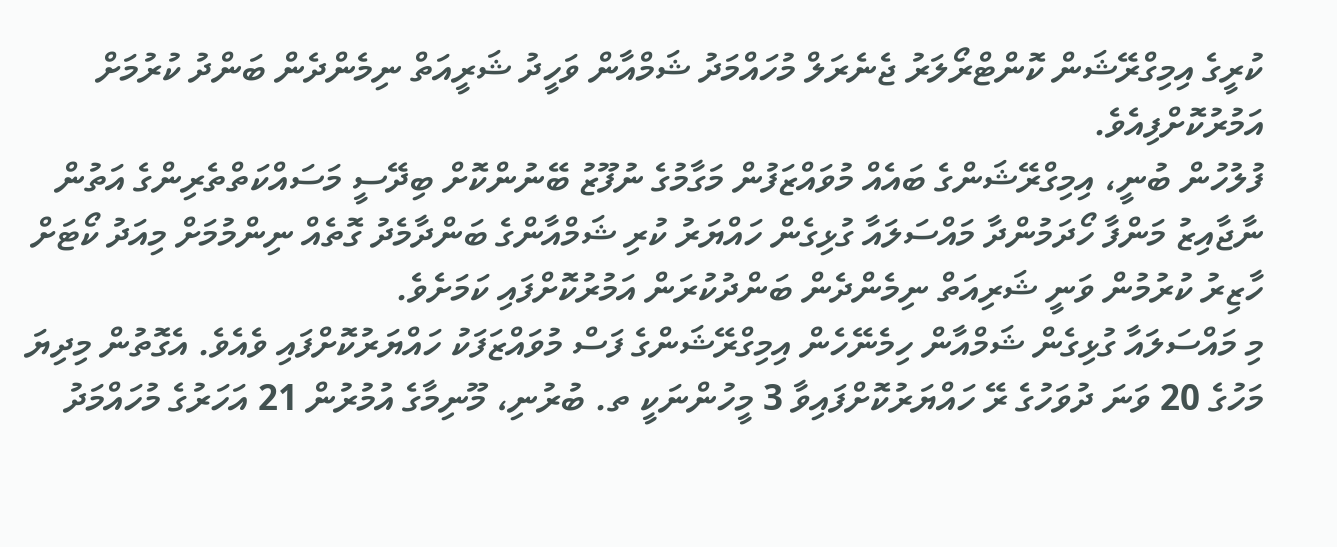ކުރީގެ އިމިގްރޭޝަން ކޮންޓްރޯލަރު ޖެނެރަލް މުހައްމަދު ޝަމްއާން ވަހީދު ޝަރީއަތް ނިމެންދެން ބަންދު ކުރުމަށް އަމުރުކޮށްފިއެވެ.
ފުލުހުން ބުނީ، އިމިގްރޭޝަންގެ ބައެއް މުވައްޒަފުން މަގާމުގެ ނުފޫޒު ބޭނުންކޮށް ބިދޭސީ މަސައްކަތްތެރިންގެ އަތުން ނާޖާއިޒު މަންފާ ހޯދަމުންދާ މައްސަލައާ ގުޅިގެން ހައްޔަރު ކުރި ޝަމްއާންގެ ބަންދާމެދު ގޮތެއް ނިންމުމަށް މިއަދު ކޯޓަށް ހާޒިރު ކުރުމުން ވަނީ ޝަރިއަތް ނިމެންދެން ބަންދުކުރަން އަމުރުކޮށްފައި ކަމަށެވެ.
މި މައްސަލައާ ގުޅިގެން ޝަމްއާން ހިމެނޭހެން އިމިގްރޭޝަންގެ ފަސް މުވައްޒަފަކު ހައްޔަރުކޮށްފައި ވެއެވެ. އެގޮތުން މިދިޔަ މަހުގެ 20 ވަނަ ދުވަހުގެ ރޭ ހައްޔަރުކޮށްފައިވާ 3 މީހުންނަކީ ތ. ބުރުނި، މޫނިމާގެ އުމުރުން 21 އަހަރުގެ މުހައްމަދު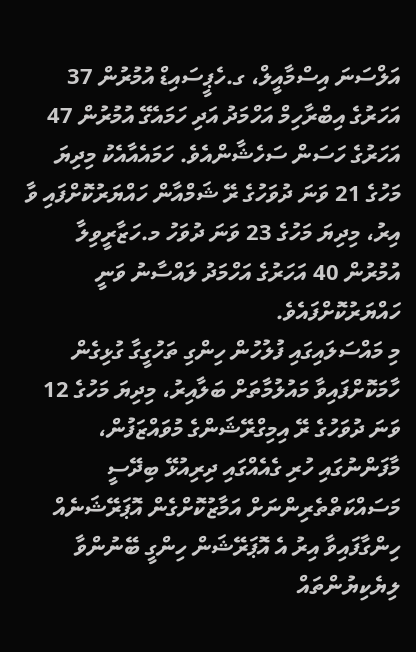އަލްސަނަ އިސްމާއީލް، ގ.ހެޕީސައިޑް އުމުރުން 37 އަހަރުގެ އިބްރާހިމް އަހްމަދު އަދި ހަމައެގޭ އުމުރުން 47 އަހަރުގެ ހަސަން ސަހެޝާންއެވެ. ހަމައެއާއެކު މިދިޔަ މަހުގެ 21 ވަނަ ދުވަހުގެ ރޭ ޝަމްއާން ހައްޔަރުކޮށްފައި ވާ އިރު، މިދިޔަ މަހުގެ 23 ވަނަ ދުވަހު މ.ހަޒާރީވިލާ އުމުރުން 40 އަހަރުގެ އަހްމަދު ލައްސާނު ވަނީ ހައްޔަރުކޮށްފައެވެ.
މި މައްސަލައިގައި ފުލުހުން ހިންގި ތަހުގީގާ ގުޅިގެން ހާމަކޮށްފައިވާ މައުލުމާތަށް ބަލާއިރު، މިދިޔަ މަހުގެ 12 ވަނަ ދުވަހުގެ ރޭ އިމިގްރޭޝަންގެ މުވައްޒަފުން، މާފަންނުގައި ހުރި ގެއެއްގައި ދިރިއުޅޭ ބިދޭސީ މަސައްކަތްތެރިންނަށް އަމާޒުކޮށްގެން އޮޕަރޭޝަނެއް ހިންގާފައިވާ އިރު އެ އޮޕަރޭޝަން ހިންގީ ބޭނުންވާ ލިޔެކިޔުންތައް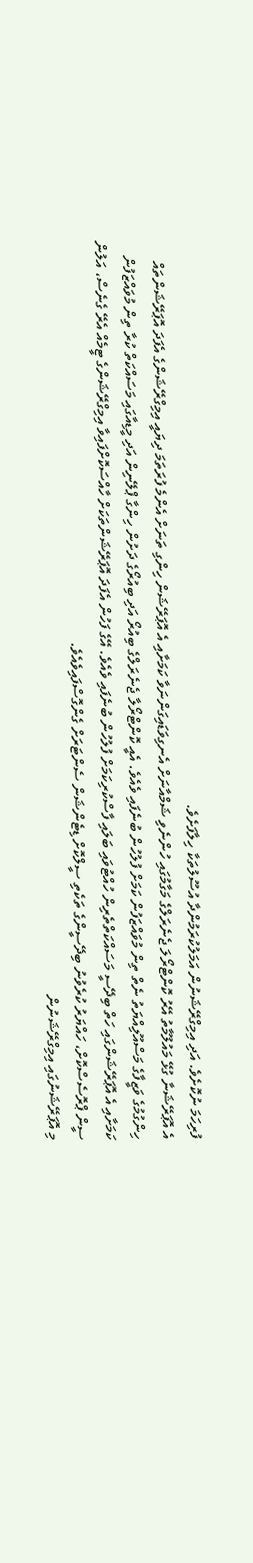ފުރިހަމަ ނުކޮށެވެ. އަދި އިމިގްރޭޝަނުން އަމަލުކުރަމުންދާ އުސޫލުތަކާ ހިލާފަށެވެ.
އެ އޮޕަރޭޝަނާ ގުޅޭ މައުލޫމާތު އޭރު ކޮންޓްރޯލަ ޖެނެރަލްގެ މަގާމުގައި ހުންނެވި ޝަމްއާނަށް އެނގިވަޑައިގަންނަވާ ކަމަށާއި އެ އޮޕަރޭޝަން ހިންގި ތަނަށް އެންމެ ފުރަތަމަ ދިޔައީ އިމިގްރޭޝަންގެ އެފަދަ އޮޕަރޭޝަންތައް ހިންގުމުގެ ވަޒީފާގެ މަސްއޫލިއްޔަތު ނެތް ތިން މުވައްޒަފުން ކަމަށް ފުލުހުން ބުނެފައި ވެއެވެ. އެއީ ކޮންޓްރޯލާ ޖެނެރަލްގެ ބިއުރޯ އަދި ބިއުރޯގެ ދަށުން ހިންގާ ޕްލޭނިން އަދި މީޑިއާގައި މަސައްކަތް ކުރާ ތިން މުވައްޒަފުން ކަމަށާއި އެ އޮޕަރޭޝަންގައި ހަތް ބިދޭސީ މަސައްކަތްތެރިން ހުއްޓުވައި ބަލައި ފާސްކުރިކަމަށް ފުލުހުން ބުނެފައި ވެއެވެ. އޭގެ ފަހުން އެފަދަ އޮޕަރޭޝަންތަކަށް ހާއްސަކޮށްފައިވާ އިމިގްރޭޝަންގެ ޓީމެއް އެރޭ ގެނެސް، އަލުން ސީން ޕްރޮސެސްކޮށް، ހައްޔަރު ކުރެވުނު ބިދޭސީންގެ ތަކެތި ސީލްކޮށް ޑިޓެންޝަން ސެންޓަރަށް ގެންގޮސްފައިވެއެވެ.
މި އޮޕަރޭޝަނުގައި އިމިގްރޭޝަނުން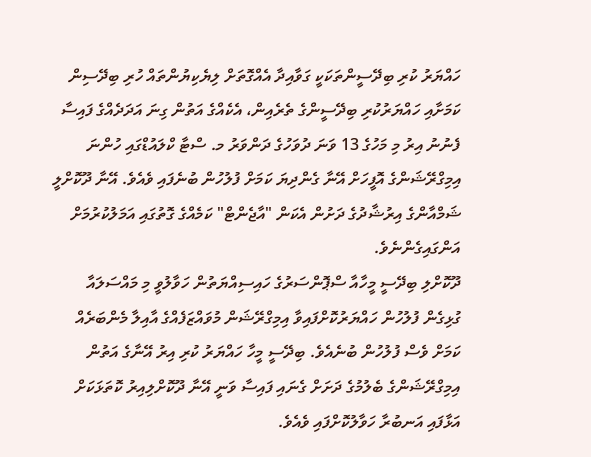ހައްޔަރު ކުރި ބިދޭސީންތަކަކީ ގަވާއިދާ އެއްގޮތަށް ލިޔެކިޔުންތައް ހުރި ބިދޭސިން ކަމަށާއި ހައްޔަރުކުރި ބިދޭސީންގެ ތެރެއިން، އެކެއްގެ އަތުން ގިނަ އަދަދެއްގެ ފައިސާ ފެނުނު އިރު މި މަހުގެ 13 ވަނަ ދުވަހުގެ ދަންވަރު މ. ސްޓާ ކްލައުޑްގައި ހުންނަ އިމިގްރޭޝަންގެ އޮފީހަށް އޭނާ ގެންދިޔަ ކަމަށް ފުލުހުން ބުނެފައި ވެއެވެ. އޭނާ ދޫކޮށްލީ ޝަމްއާންގެ އިރުޝާދުގެ ދަށުން އެކަން "އާޖެންޓް" ކަމެއްގެ ގޮތުގައި އަމަލުކުރުމަށް އަންގައިގެންނެވެ.
ދޫކޮށްލި ބިދޭސީ މީހާއާ ސްޕޮންސަރުގެ ހައިސިއްޔަތުން ހަވާލުވީ މި މައްސަލައާ ގުޅިގެން ފުލުހުން ހައްޔަރުކޮށްފައިވާ އިމިގްރޭޝަން މުވައްޒަފެއްގެ އާއިލާ މެންބަރެއް ކަމަށް ވެސް ފުލުހުން ބުނެއެވެ. ބިދޭސީ މީހާ ހައްޔަރު ކުރި އިރު އޭނާގެ އަތުން އިމިގްރޭޝަންގެ ބެލުމުގެ ދަށަށް ގެނައި ފައިސާ ވަނީ އޭނާ ދޫކޮށްލިއިރު ކޮތަޅަކަށް އަޅާފައި އަނބުރާ ހަވާލުކޮށްފައި ވެއެވެ.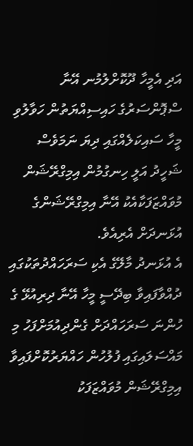އަދި އެމީހާ ދޫކޮށްލުމުނ އޭނާ ސްޕޮންސަރުގެ ހައިސިއްޔަތުން ހަވާލުވި މީހާ ސައިކަލެއްގައި ދިޔަ ނަމަވެސް ޝަހީދު އަލީ ހިނގުމުން އިމިގްރޭޝަން މުވައްޒަފަކާއެކު އޭނާ އިމިގްރޭޝަންގެ އުޅަނދަށް އެރިއެވެ.
އެ އުޅަނދު މާލޭގެ އެކި ސަރަހައްދުތަކުގައި ދުއްވާފައިވާ ބިދޭސީ މީހާ އޭނާ ދިރިއުޅޭ ގެ ހުންނަ ސަރަހައްދަށް ގެންދިއުމަށްފަހު މި މައްސަލައިގައި ފުލުހުން ހައްޔަރުކޮށްފައިވާ އިމިގްރޭޝަން މުވައްޒަފަކު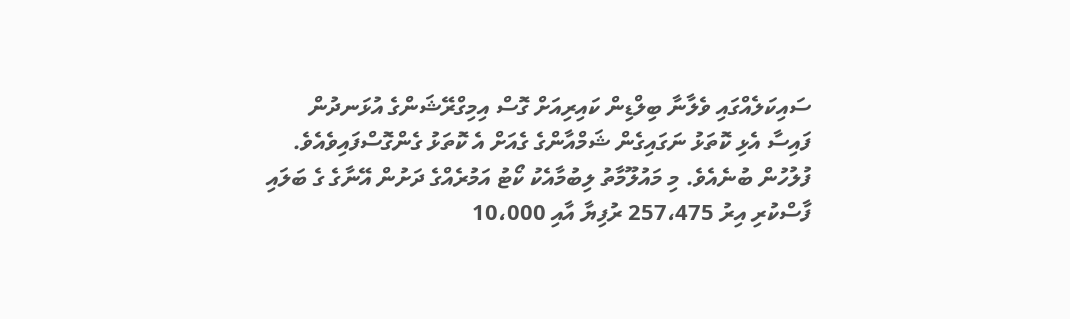ސައިކަލެއްގައި ވެލާނާ ބިލްޑިން ކައިރިއަށް ގޮސް އިމިގްރޭޝަންގެ އުޅަނދުން ފައިސާ އެޅި ކޮތަޅު ނަގައިގެން ޝަމްއާންގެ ގެއަށް އެ ކޮތަޅު ގެންގޮސްފައިވެއެވެ. ފުލުހުން ބުނެއެވެ. މި މައުލޫމާތު ލިބުމާއެކު ކޯޓު އަމުރެއްގެ ދަށުން އޭނާގެ ގެ ބަލައި ފާސްކުރި އިރު 257،475 ރުފިޔާ އާއި 10،000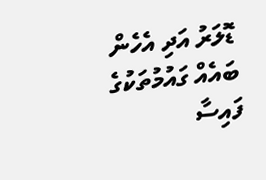ޑޮލަރު އަދި އެހެން ބައެއް ގައުމުތަކުގެ ފައިސާ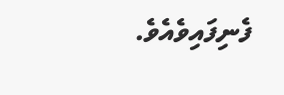ފެނިފައިވެއެވެ.